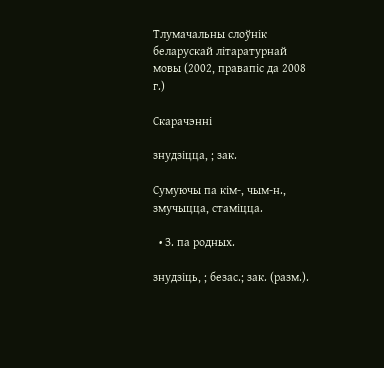Тлумачальны слоўнік беларускай літаратурнай мовы (2002, правапіс да 2008 г.)

Скарачэнні

знудзіцца, ; зак.

Сумуючы па кім-, чым-н., змучыцца, стаміцца.

  • З. па родных.

знудзіць, ; безас.; зак. (разм.).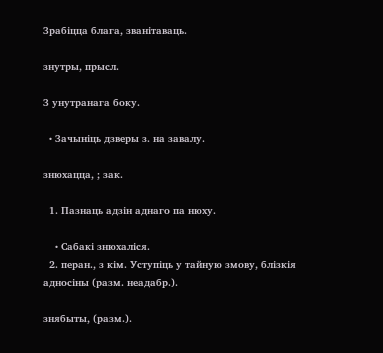Зрабіцца блага, званітаваць.

знутры, прысл.

З унутранага боку.

  • Зачыніць дзверы з. на завалу.

знюхацца, ; зак.

  1. Пазнаць адзін аднаго па нюху.

    • Сабакі знюхаліся.
  2. перан., з кім. Уступіць у тайную змову, блізкія адносіны (разм. неадабр.).

знябыты, (разм.).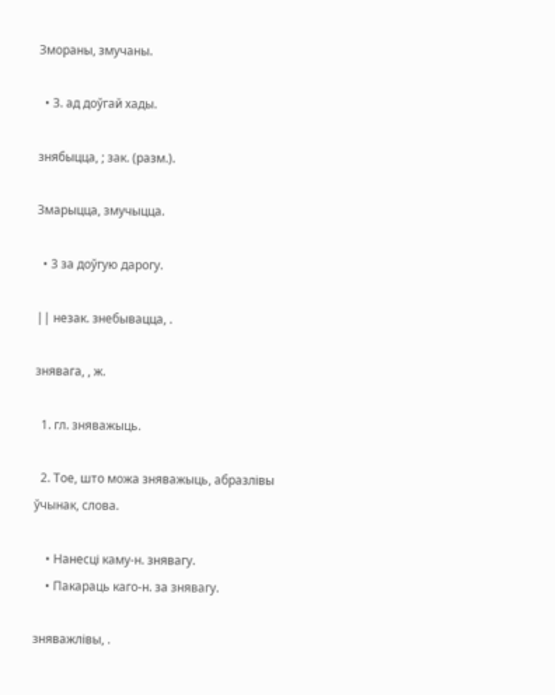Змораны, змучаны.

  • З. ад доўгай хады.

знябыцца, ; зак. (разм.).

Змарыцца, змучыцца.

  • 3 за доўгую дарогу.

|| незак. знебывацца, .

знявага, , ж.

  1. гл. зняважыць.

  2. Тое, што можа зняважыць, абразлівы ўчынак, слова.

    • Нанесці каму-н. знявагу.
    • Пакараць каго-н. за знявагу.

зняважлівы, .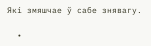Які змяшчае ў сабе знявагу.

  •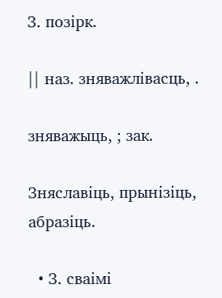З. позірк.

|| наз. зняважлівасць, .

зняважыць, ; зак.

Зняславіць, прынізіць, абразіць.

  • З. сваімі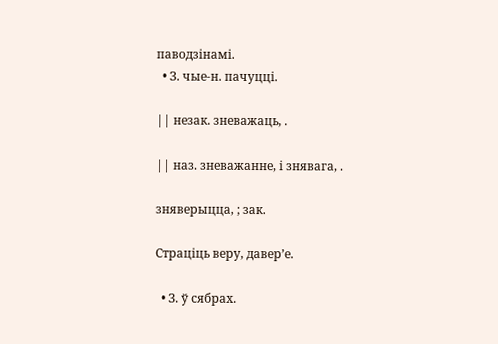паводзінамі.
  • З. чые-н. пачуцці.

|| незак. зневажаць, .

|| наз. зневажанне, і знявага, .

зняверыцца, ; зак.

Страціць веру, давер’е.

  • З. ў сябрах.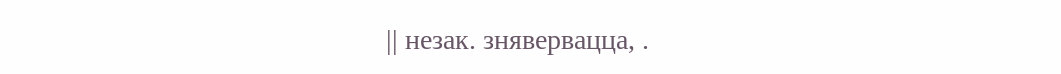|| незак. знявервацца, .